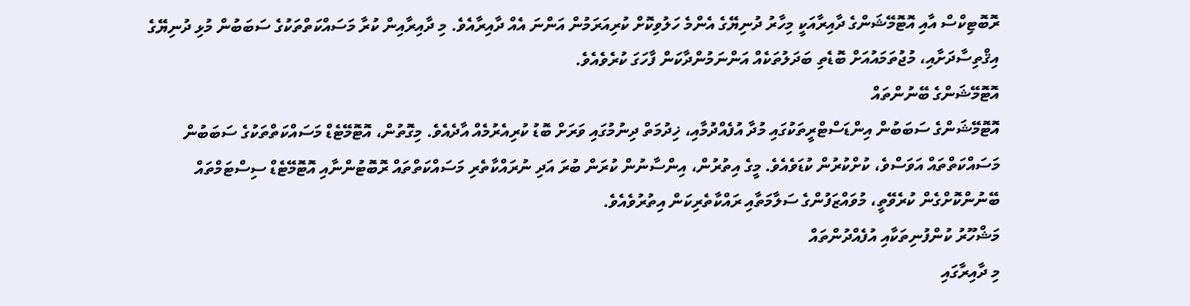ރޮބޮޓިކްސް އާއި އޮޓޮމޭޝަންގެ ދާއިރާއަކީ މިހާރު ދުނިޔޭގެ އެންމެ ހަލުވިކޮށް ކުރިއަރަމުން އަންނަ އެއް ދާއިރާއެވެ. މި ދާއިރާއިން ކުރާ މަސައްކަތްތަކުގެ ސަބަބުން މުޅި ދުނިޔޭގެ އިޤްތިސާދަށާއި، މުޖުތަމައުއަށް ބޮޑެތި ބަދަލުތަކެއް އަންނަމުންދާކަން ފާހަގަ ކުރެވެއެވެ.
އޮޓޮމޭޝަންގެ ބޭނުންތައް
އޮޓޮމޭޝަންގެ ސަބަބުން އިންޑަސްޓްރީތަކުގައި މުދާ އުފެއްދުމާއި، ޚިދުމަތް ދިނުމުގައި ވަރަށް ބޮޑު ކުރިއެރުމެއް އާދެއެވެ. މިގޮތުން، އޮޓޮމޭޓެޑް މަސައްކަތްތަކުގެ ސަބަބުން މަސައްކަތްތައް އަވަސްވެ، ކުށްކުރުން ކުޑަވެއެވެ. މީގެ އިތުރުން، އިންސާނުން ކުރަން ބުރަ އަދި ނުރައްކާތެރި މަސައްކަތްތައް ރޮބޮޓުންނާއި އޮޓޮމޭޓެޑް ސިސްޓަމްތައް ބޭނުންކޮށްގެން ކުރެވޭތީ، މުވައްޒަފުންގެ ސަލާމަތާއި ރައްކާތެރިކަން އިތުރުވެއެވެ.
މަޝްހޫރު ކުންފުނިތަކާއި އުފެއްދުންތައް
މި ދާއިރާގައި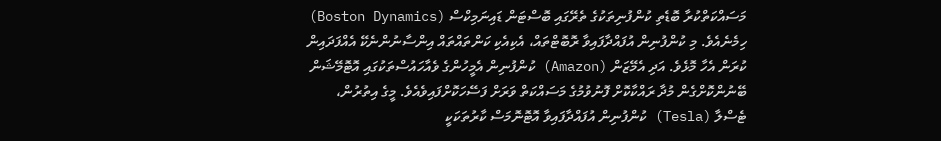މަސައްކަތްކުރާ ބޮޑެތި ކުންފުނިތަކުގެ ތެރޭގައި ބޮސްޓަން ޑައިނަމިކްސް (Boston Dynamics) ހިމެނެއެވެ. މި ކުންފުނިން އުފައްދާފައިވާ ރޮބޮޓްތައް، އެކިއެކި ކަންތައްތައް އިންސާނުންނެކޭ އެއްފަދައިން ކުރަން އެހާ މޮޅެވެ. އަދި އެމޭޒަން (Amazon) ކުންފުނިން އެމީހުންގެ ވެއާހައުސްތަކުގައި އޮޓޮމޭޝަން ބޭނުންކޮށްގެން މުދާ ރައްކާކޮށް ފޮނުވުމުގެ މަސައްކަތް ވަރަށް ފަސޭހަކޮށްފައިވެއެވެ. މީގެ އިތުރުން، ޓެސްލާ (Tesla) ކުންފުނިން އުފައްދާފައިވާ އޮޓޮނޮމަސް ކާރުތަކަކީ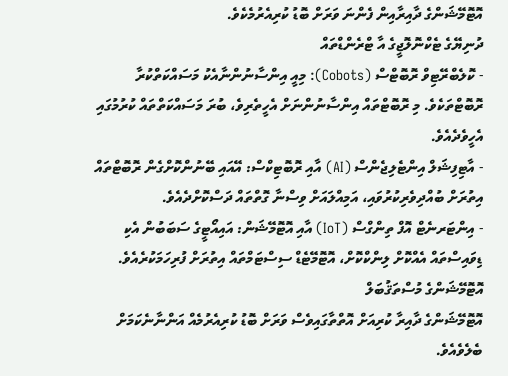އޮޓޮމޭޝަންގެ ދާއިރާއިން ފެންނަ ވަރަށް ބޮޑު ކުރިއެރުމެކެވެ.
ދުނިޔޭގެ ޓެކްނޮލޮޖީގެ އާ ޓްރެންޑްތައް
- ކޮލެބްރޭޓިވް ރޮބޮޓްސް (Cobots): މިއީ އިންސާނުންނާއެކު މަސައްކަތްކުރާ ރޮބޮޓްތަކެވެ. މި ރޮބޮޓްތައް އިންސާނުންނަށް އެހީތެރިވެ، ބުރަ މަސައްކަތްތައް ކުރުމުގައި އެހީވެދެއެވެ.
- އާޓިފިޝަލް އިންޓެލިޖެންސް (AI) އާއި ރޮބޮޓިކްސް: އޭއައި ބޭނުންކޮށްގެން ރޮބޮޓްތައް އިތުރަށް ބުއްދިވެރިކުރުވައި، އަމިއްލައަށް ވިސްނާ ގޮތްތައް ދަސްކޮށްދެއެވެ.
- އިންޓަރނެޓް އޮފް ތިންގްސް (IoT) އާއި އޮޓޮމޭޝަން: އައިއޯޓީގެ ސަބަބުން އެކި ޑިވައިސްތައް އެއްކޮށް ލިންކްކޮށް، އޮޓޮމޭޓެޑް ސިސްޓަމްތައް އިތުރަށް ފުރިހަމަކުރެއެވެ.
އޮޓޮމޭޝަންގެ މުސްތަޤުބަލް
އޮޓޮމޭޝަންގެ ދާއިރާ ކުރިއަށް އޮތްތާގައިވެސް ވަރަށް ބޮޑު ކުރިއެރުމެއް އަންނާނެކަމަށް ބެލެވެއެވެ.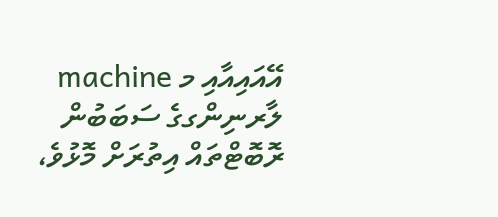އޭއައިއާއި މ machine ލާރނިންގގެ ސަބަބުން ރޮބޮޓްތައް އިތުރަށް މޮޅުވެ،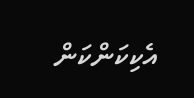އެކިކަންކަން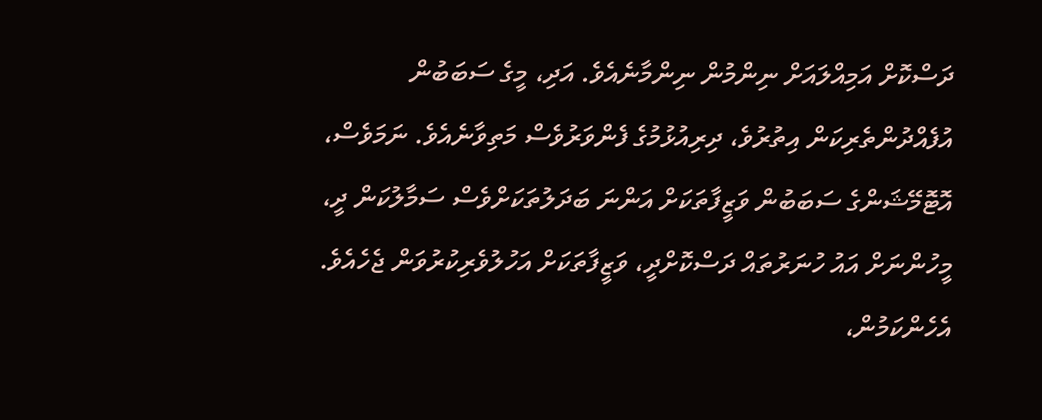ދަސްކޮށް އަމިއްލައަށް ނިންމުން ނިންމާނެއެވެ. އަދި، މީގެ ސަބަބުން އުފެއްދުންތެރިކަން އިތުރުވެ، ދިރިއުޅުމުގެ ފެންވަރުވެސް މަތިވާނެއެވެ. ނަމަވެސް، އޮޓޮމޭޝަންގެ ސަބަބުން ވަޒީފާތަކަށް އަންނަ ބަދަލުތަކަށްވެސް ސަމާލުކަން ދީ، މީހުންނަށް އައު ހުނަރުތައް ދަސްކޮށްދީ، ވަޒީފާތަކަށް އަހުލުވެރިކުރުވަން ޖެހެއެވެ.
އެހެންކަމުން،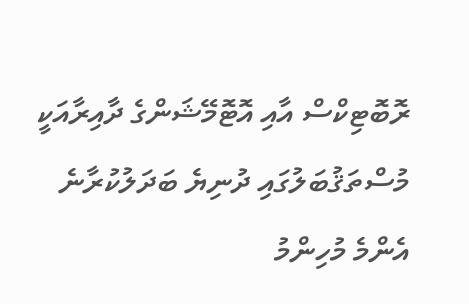ރޮބޮޓިކްސް އާއި އޮޓޮމޭޝަންގެ ދާއިރާއަކީ މުސްތަޤުބަލުގައި ދުނިޔެ ބަދަލުކުރާނެ އެންމެ މުހިންމު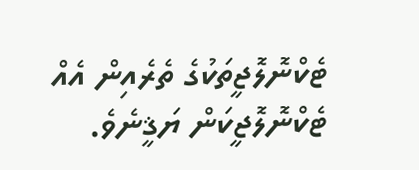ޓެކްނޮލޮޖީތަކުގެ ތެރެއިން އެއް ޓެކްނޮލޮޖީކަން ޔަޤީނެވެ.